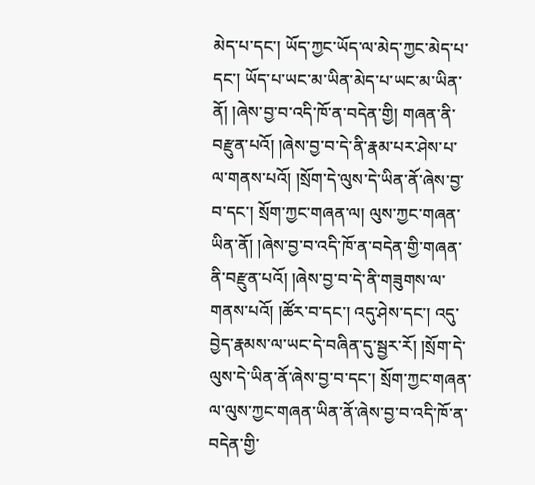མེད་པ་དང་། ཡོད་ཀྱང་ཡོད་ལ་མེད་ཀྱང་མེད་པ་དང་། ཡོད་པ་ཡང་མ་ཡིན་མེད་པ་ཡང་མ་ཡིན་ནོ། །ཞེས་བྱ་བ་འདི་ཁོ་ན་བདེན་གྱི། གཞན་ནི་བརྫུན་པའོ། །ཞེས་བྱ་བ་དེ་ནི་རྣམ་པར་ཤེས་པ་ལ་གནས་པའོ། །སྲོག་དེ་ལུས་དེ་ཡིན་ནོ་ཞེས་བྱ་བ་དང་། སྲོག་ཀྱང་གཞན་ལ། ལུས་ཀྱང་གཞན་ཡིན་ནོ། །ཞེས་བྱ་བ་འདི་ཁོ་ན་བདེན་གྱི་གཞན་ནི་བརྫུན་པའོ། །ཞེས་བྱ་བ་དེ་ནི་གཟུགས་ལ་གནས་པའོ། །ཚོར་བ་དང་། འདུ་ཤེས་དང་། འདུ་བྱེད་རྣམས་ལ་ཡང་དེ་བཞིན་དུ་སྦྱར་རོ། །སྲོག་དེ་ལུས་དེ་ཡིན་ནོ་ཞེས་བྱ་བ་དང་། སྲོག་ཀྱང་གཞན་ལ་ལུས་ཀྱང་གཞན་ཡིན་ནོ་ཞེས་བྱ་བ་འདི་ཁོ་ན་བདེན་གྱི་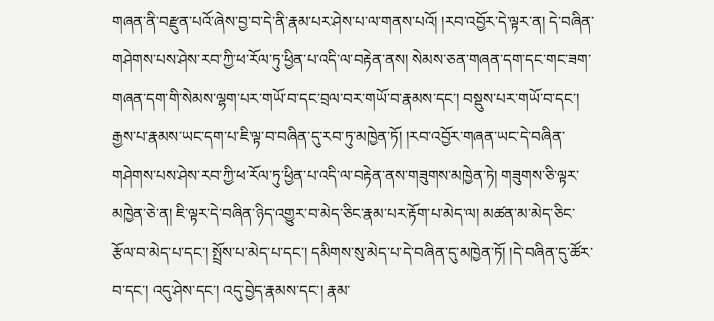གཞན་ནི་བརྫུན་པའོ་ཞེས་བྱ་བ་དེ་ནི་རྣམ་པར་ཤེས་པ་ལ་གནས་པའོ། །རབ་འབྱོར་དེ་ལྟར་ན། དེ་བཞིན་གཤེགས་པས་ཤེས་རབ་ཀྱི་ཕ་རོལ་ཏུ་ཕྱིན་པ་འདི་ལ་བརྟེན་ནས། སེམས་ཅན་གཞན་དག་དང་གང་ཟག་གཞན་དག་གི་སེམས་ལྷག་པར་གཡོ་བ་དང་བྲལ་བར་གཡོ་བ་རྣམས་དང་། བསྡུས་པར་གཡོ་བ་དང་། རྒྱས་པ་རྣམས་ཡང་དག་པ་ཇི་ལྟ་བ་བཞིན་དུ་རབ་ཏུ་མཁྱེན་ཏོ། །རབ་འབྱོར་གཞན་ཡང་དེ་བཞིན་གཤེགས་པས་ཤེས་རབ་ཀྱི་ཕ་རོལ་ཏུ་ཕྱིན་པ་འདི་ལ་བརྟེན་ནས་གཟུགས་མཁྱེན་ཏེ། གཟུགས་ཅི་ལྟར་མཁྱེན་ཅེ་ན། ཇི་ལྟར་དེ་བཞིན་ཉིད་འགྱུར་བ་མེད་ཅིང་རྣམ་པར་རྟོག་པ་མེད་ལ། མཚན་མ་མེད་ཅིང་རྩོལ་བ་མེད་པ་དང་། སྤྲོས་པ་མེད་པ་དང་། དམིགས་སུ་མེད་པ་དེ་བཞིན་དུ་མཁྱེན་ཏོ། །དེ་བཞིན་དུ་ཚོར་བ་དང་། འདུ་ཤེས་དང་། འདུ་བྱེད་རྣམས་དང་། རྣམ་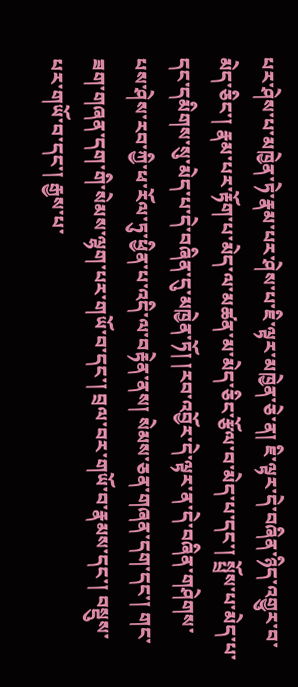པར་ཤེས་པ་མཁྱེན་ཏེ་རྣམ་པར་ཤེས་པ་ཇི་ལྟར་མཁྱེན་ཅེ་ན། ཇི་ལྟར་དེ་བཞིན་ཉིད་འགྱུར་བ་མེད་ཅིང་། རྣམ་པར་རྟོག་པ་མེད་ལ་མཚན་མ་མེད་ཅིང་རྩོལ་བ་མེད་པ་དང་། སྤྲོས་པ་མེད་པ་དང་དམིགས་སུ་མེད་པ་དེ་བཞིན་དུ་མཁྱེན་ཏོ། །རབ་འབྱོར་དེ་ལྟར་ན་དེ་བཞིན་གཤེགས་པས་ཤེས་རབ་ཀྱི་ཕ་རོལ་ཏུ་ཕྱིན་པ་འདི་ལ་བརྟེན་ནས། སེམས་ཅན་གཞན་དག་དང་། གང་ཟག་གཞན་དག་གི་སེམས་ལྷག་པར་གཡོ་བ་དང་། བྲལ་བར་གཡོ་བ་རྣམས་དང་། བསྡུས་པར་གཡོ་བ་དང་། རྒྱས་པ་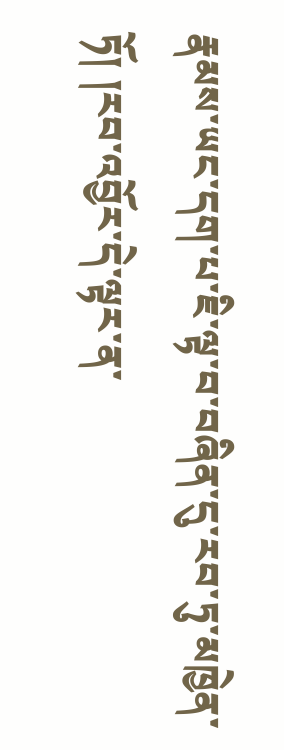རྣམས་ཡང་དག་པ་ཇི་ལྟ་བ་བཞིན་དུ་རབ་ཏུ་མཁྱེན་ཏོ། །རབ་འབྱོར་དེ་ལྟར་ན་